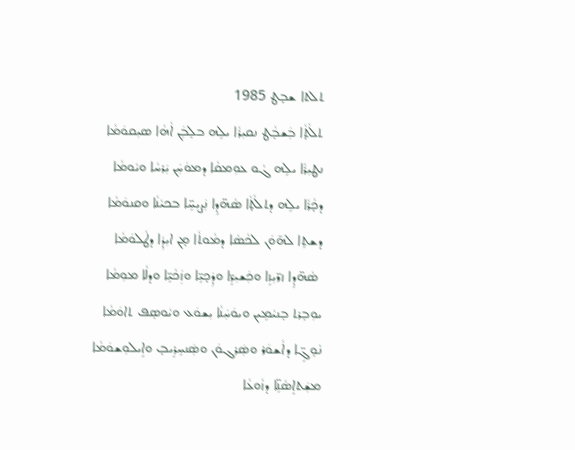ܬܠܬܐ ܫܒ̣ܛ 1985
ܬܠܵܬ̣ܵܐ ܒܲܫܒ̣ܵܛ ܢܩܝܼܪܵܐ ܝܠܹܗ ܒܠܸܒܲܢ ܐܵܗܵܐ ܣܝܼܩܘܿܡܵܐ
ܢܛܝܼܪܵܐ ܝܠܹܗ ܓܵܘ ܥܘܼܡܩܵܐ ܕܡܘܿܚܲܢ ܝܲܪܚܵܐ ܘܝܵܘܡܵܐ
ܕܟ̣ܵܪܵܐ ܝܠܹܗ ܕܬܠܵܬ̣ܵܐ ܣܵܗ̈ܕܹܐ ܢܲܨܝܼܚܹ̈ܐ ܒܟܝܵܢܵܐ ܘܩܢܘܿܡܵܐ
ܕܫܬܹܐ ܠܗ̄ܘܿܢ ܠܟܵܣܵܐ ܕܡܵܘܬܵܐ ܡ̣ܢ ܐܝܼܕܼܵܐ ܕܛܵܠܘܿܡܵܐ
 ܣܵܗ̈ܕܹܐ ܙܖ̈ܝܼܙܹܐ ܘܟܲܫܝܼܖܹ̈ܐ ܘܕܲܟ̣ܝܹ̈ܐ ܘܙܲܟܵܝܹ̈ܐ ܘܕܠܵܐ ܡܘܼܡܵܐ
ܝܘܼܒܸܪܬ ܒܸܢܝܵܡܹܝܢ ܘܝܘܿܚܲܢܵܐ ܝܼܫܘܿܥ ܘܝܵܘܣܸܦ ܬܐܘܿܡܵܐ
ܢܵܘܸܓܹ̈ܐ ܕܐܵܫܘܿܪ ܘܣܲܪܓܘܿܢ ܘܣܲܢܚܹܪܹܝܒ̣ ܘܐܹܝܠܘܼܫܘܿܡܵܐ
ܡܫܲܬܐܸܣܵܢܹ̈ܐ ܕܙܵܘܥܵܐ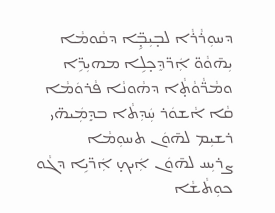ܕܚܘܼܪܵܪܵܐ ܠܒ̣ܝܼܒ̣ܹ̈ܐ ܕܩܵܘܡܵܐ
ܝܼܗ̄ܘܵܘ̈ ܐܲܖ̈ܕܸܟ̣ܠܹܐ ܡܗܝܼܖܹ̈ܐ ܘܡܵܖ̈ܵܘܵܬ̣ܵܐ ܕܗܵܘܢܵܐ ܦܵܪܘܿܡܵܐ
ܩܵܐ ܐܵܫܘܿܪ ܚܲܕܼܬܵܐ ܒܕܼܸܡܲܝܗ̈ܝ ܪܫܝܼܡ ܠܗ̄ܘܿܢ ܬܚܘܼܡܵܐ
ܨܪܝܼܚ ܠܗ̄ܘܿܢ ܐܲܝܟ̣ ܐܲܖ̈ܝܹܐ ܕܓܵܘ ܟܘܼܬܵܫܵܐ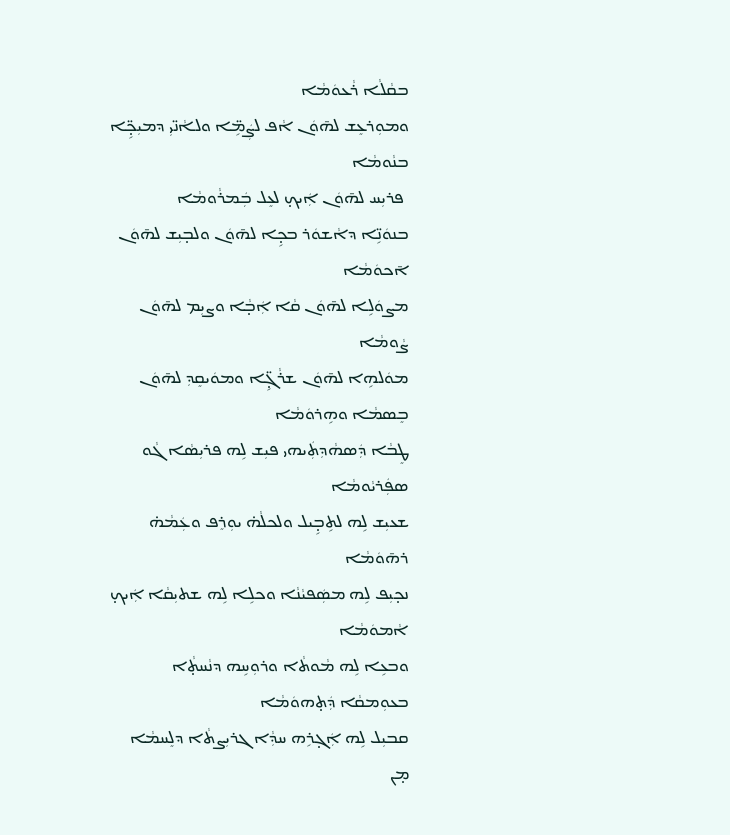ܒܩܵܠܵܐ ܪܵܥܘܿܡܵܐ
ܘܡܘܼܪܥܸܫ ܠܗ̄ܘܿܢ ܐܵܦ ܠܨܲܡܹ̈ܐ ܘܠܐܵܢ̈ܝܼ ܕܡܝܼܟ̣ܹ̈ܐ ܒܢܵܘܡܵܐ
 ܦܪܝܼܚ ܠܗ̄ܘܿܢ ܐܲܝܟ̣ ܠܥܸܠ ܒܲܡܪܵܘܡܵܐ
ܒܢܘܿܢܹ̈ܐ ܕܐܵܫܘܿܪ ܒܟ̣ܹܐ ܠܗ̄ܘܿܢ ܘܠܒ̣ܝܼܫ ܠܗ̄ܘܿܢ ܐ̄ܟܘܿܡܵܐ
ܡܨܘܿܠܹܐ ܠܗ̄ܘܿܢ ܩܵܐ ܐܲܒ̣ܵܐ ܘܨܝܼܡ ܠܗ̄ܘܿܢ ܨܵܘܡܵܐ
ܡܘܿܠܗܹܐ ܠܗ̄ܘܿܢ ܫܪܵܓ̣ܹ̈ܐ ܘܡܘܿܝܩܸܕܼ ܠܗ̄ܘܿܢ ܒܸܣܡܵܐ ܘܗܹܪܘܿܡܵܐ
ܛܸܒܵܐ ܕܲܣܗܵܕܼܬܲܝܗܝ ܦܝܼܫ ܠܹܗ ܦܪܝܼܣܵܐ ܓܵܘ ܣܦܲܪܝܵܘܡܵܐ
ܫܥܝܼܫ ܠܹܗ ܠܬܹܒ̣ܹܝܠ ܘܠܟܠܵܗ̇ ܝܘܼܪܸܦ ܘܥܲܡܵܗ̇ ܪܗ̄ܘܿܡܵܐ
ܢܟ̣ܝܼܦ ܠܹܗ ܡܣܲܦܝܵܢܵܐ ܘܟܠܹܐ ܠܹܗ ܫܬܝܼܩܵܐ ܐܲܝܟ̣ ܐܵܡܘܿܡܵܐ
ܘܒܥܹܐ ܠܹܗ ܡܵܘܬܵܐ ܘܪܘܼܚܹܗ ܕܢܵܚܬ̣ܵܐ ܒܥܘܼܡܩܵܐ ܕܲܬ̣ܗܘܿܡܵܐ
ܩܒܝܼܠ ܠܹܗ ܐܲܓ̣ܪܹܗ ܚܕܼܵܐ ܓܪܝܼܨܬܵܐ ܕܠܸܚܡܵܐ ܡ̣ܢ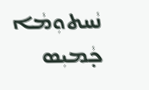ܢܵܚܬܘܼܡܵܐ
ܟ̣ܵܡܝܼܣ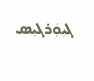ܓܝܼܘܲܪܓܝܼܣ